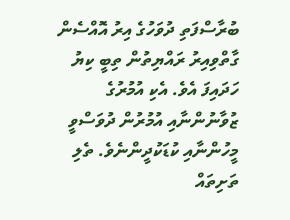ބުރާސްފަތި ދުވަހުގެ އިރު އޮއްސެން ގާތްވިއިރު ރައްޔިތުން ތިބީ ކިޔު ހަދައިފަ އެވެ. އެކި އުމުރުގެ ޒުވާނުންނާއި އުމުރުން ދުވަސްވީ މީހުންނާއި ކުޑަކުދީންނެވެ. ތެލި ތަށިތައް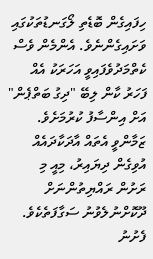ހިފައިގެން ބޮޑެތި ލޯގަނޑުތަކުގައި ވަށައިގެންނެވެ. އެންމެން ވެސް ކެތްމަދުވެފައިވީ އަހަރަކު އެއް ފަހަރު ކާން ލިބޭ "ދިގު ބަތްޕެން" އަށް އިންސާފު ކުރުމަށެވެ.
ޒަމާންވީ އެތައް އާދަކާދައެއް އުވިގެން ދިޔައިރު، މިއީ މި ރަށުން ރައްޔިތުންނަށް ދޫކޮށްނުލެވުނު ސަގާފަތެކެވެ. ފެށުނު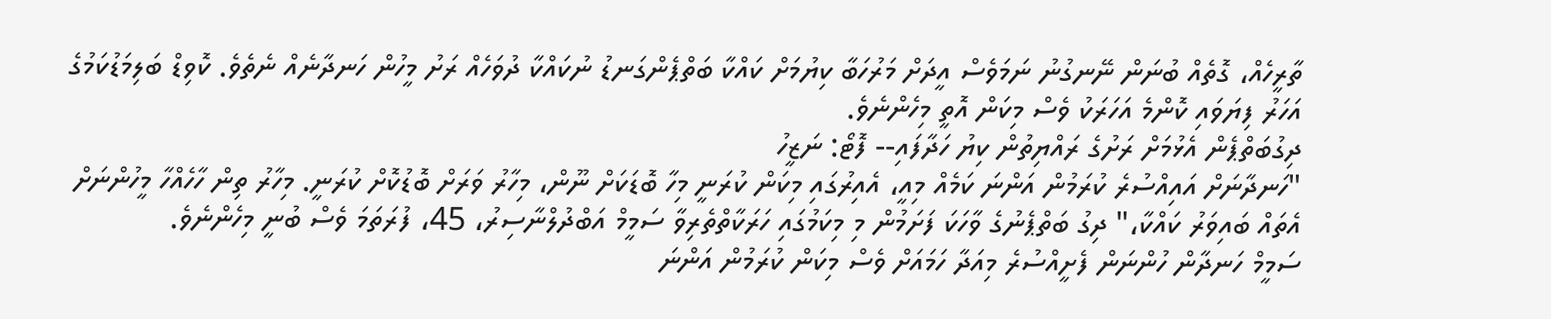ތާރީހެއް، ގޮތެއް ބުނަން ނޭނގުނު ނަމަވެސް އީދަށް މަރުހަބާ ކިޔުމަށް ކައްކާ ބަތްޕެންގަނޑު ނުކައްކާ ދުވަހެއް ރަށު މީހުން ހަނދާނެއް ނެތެވެ. ކޮވިޑް ބަލިމަޑުކަމުގެ އަހަރު ފިޔަވައި ކޮންމެ އަހަރަކު ވެސް މިކަން އޮތީ މިހެންނެވެ.
ދިގުބަތްޕެން އެޅުމަށް ރަށުގެ ރައްޔިތުން ކިޔު ހަދާފައި-- ފޮޓޯ: ނަޒީހު
"ހަނދާނަށް އައިއްސުރެ ކުރަމުން އަންނަ ކަމެއް މިއީ، އެއިރުގައި މިކަން ކުރަނީ މިހާ ބޮޑަކަށް ނޫން، މިހާރު ވަރަށް ބޮޑުކޮށް ކުރަނީ. މިހާރު ތިން ހާހެއްހާ މީހުންނަށް އެތައް ބައިވަރު ކައްކާ،" ދިގު ބަތްޕެނުގެ ވާހަކަ ފަށަމުން މި މިކަމުގައި ހަރަކާތްތެރިވާ ސަމީމް އަބްދުލްނާސިރު، 45، ފުރަތަމަ ވެސް ބުނީ މިހެންނެވެ.
ސަމީމް ހަނދާން ހުންނަން ފެށީއްސުރެ މިއަދާ ހަމައަށް ވެސް މިކަން ކުރަމުން އަންނަ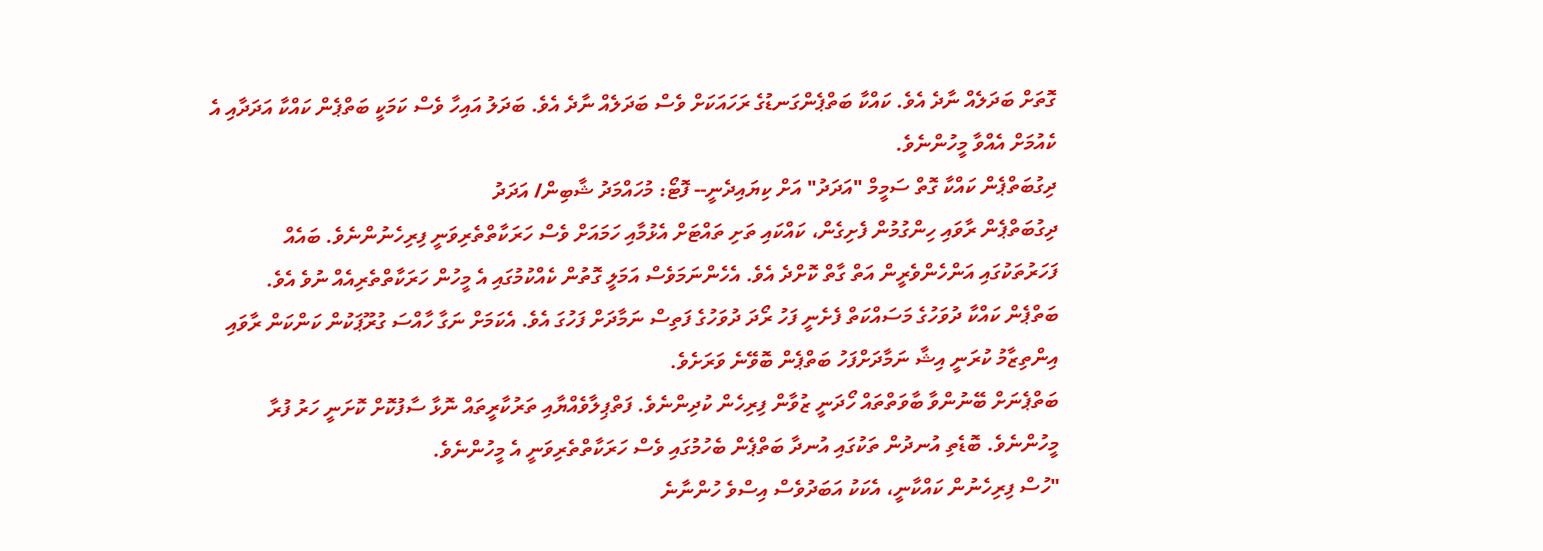ގޮތަށް ބަދަލެއް ނާދެ އެވެ. ކައްކާ ބަތްޕެންގަނޑުގެ ރަހައަކަށް ވެސް ބަދަލެއް ނާދެ އެވެ. ބަދަލު އައިހާ ވެސް ކަމަކީ ބަތްޕެން ކައްކާ އަދަދާއި އެ ކެއުމަށް އެއްވާ މީހުންނެވެ.
ދިގުބަތްޕެން ކައްކާ ގޮތް ސަމީމް "އަދަދު" އަށް ކިޔައިދެނީ-- ފޮޓޯ: މުހައްމަދު ޝާބިން/ އަދަދު
ދިގުބަތްޕެން ރާވައި ހިންގުމުން ފެށިގެން، ކައްކައި ތަށި ތައްޓަށް އެޅުމާއި ހަމައަށް ވެސް ހަރަކާތްތެރިވަނީ ފިރިހެނުންނެވެ. ބައެއް ފަހަރުތަކުގައި އަންހެންވެރީން އަތް ގާތް ކޮށްދެ އެވެ. އެހެންނަމަވެސް އަމަލީ ގޮތުން ކެއްކުމުގައި އެ މީހުން ހަރަކާތްތެރިއެއް ނުވެ އެވެ.
ބަތްޕެން ކައްކާ ދުވަހުގެ މަސައްކަތް ފެށެނީ ފަހު ރޯދަ ދުވަހުގެ ފަތިސް ނަމާދަށް ފަހުގަ އެވެ. އެކަމަށް ނަގާ ހާއްސަ ގުރޫޕަކުން ކަންކަން ރާވައި އިންތިޒާމު ކުރަނީ އިޝާ ނަމާދަށްފަހު ބަތްޕެން ބޮވޭނެ ވަރަށެވެ.
ބަތްޕެނަށް ބޭނުންވާ ބާވަތްތައް ހޯދަނީ ޒުވާން ފިރިހެން ކުދިންނެވެ. ފަތްޕިލާވެއްޔާއި ތަރުކާރީތައް ނޮޅާ ސާފުކޮށް ކޮށަނީ ހަރު ފުރާ މީހުންނެވެ. ބޮޑެތި އުނދުން ތަކުގައި އުނދާ ބަތްޕެން ބެހުމުގައި ވެސް ހަރަކާތްތެރިވަނީ އެ މީހުންނެވެ.
"ހުސް ފިރިހެނުން ކައްކާނީ، އެކަކު އަބަދުވެސް އިސްވެ ހުންނާނެ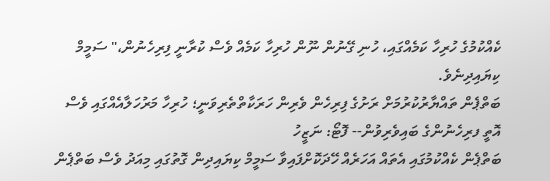ކެއްކުމުގެ ހުރިހާ ކަމެއްގައި، ހުނި ގޭނުން ނޫން ހުރިހާ ކަމެއް ވެސް ކުރާނީ ފިރިހެނުން،" ސަމީމް ކިޔައިދިނެވެ.
ބަތްޕެން ތައްޔާރުކުރުމަށް ރަށުގެ ފިރިހެން ވެރިން ހަރަކާތްތެރިވަނީ؛ ހުރިހާ މަރުހަލާއެއްގައި ވެސް އޮތީ ފރިހެނުންގެ ބައިވެރިވުން-- ފޮޓޯ: ނަޒީހު
ބަތްޕެން ކެއްކުމުގައި އެތައް އަހަރެއް ހޭދަކޮށްފައިވާ ސަމީމް ކިޔައިދިން ގޮތުގައި މިއަދު ވެސް ބަތްޕެން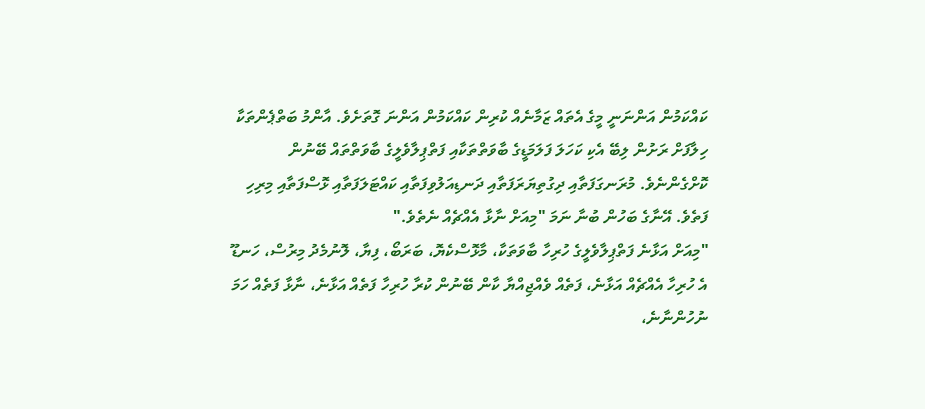ކައްކަމުން އަންނަނީ މީގެ އެތައް ޒަމާނެއް ކުރިން ކައްކަމުން އަންނަ ގޮތަށެވެ. އާންމު ބަތްޕެންތަކާ ހިލާފަށް ރަށުން ލިބޭ އެކި ކަހަލަ ފަލަމަޑީގެ ބާވަތްތަކާއި ފަތްޕިލާވެލީގެ ބާވަތްތައް ބޭނުން ކޮށްގެންނެވެ. މުރަނގަފަތާއި ދިގުތިޔަރަފަތާއި ދަނޑިއަލުވިފަތާއި ކައްޓަލަފަތާއި ޅޮސްފަތާއި މިރިހި ފަތެވެ. އޭނާގެ ބަހުން ބުނާ ނަމަ "މިއަށް ނާޅާ އެއްޗެއް ނެތެވެ."
"މިއަށް އަޅާނެ ފަތްޕިލާވެލީގެ ހުރިހާ ބާވަތަކާ، މާޅޮސްކެޔޮ، ބަރަބޯ، ފިޔާ، ލޮނުމެދު މިރުސް، ހަނޑޫ އެ ހުރިހާ އެއްޗެއް އަޅާނެ، ފަތެއް ވެއްޖިއްޔާ ކާން ބޭނުން ކުރާ ހުރިހާ ފަތެއް އަޅާނެ، ނާޅާ ފަތެއް ހަމަ ނުހުންނާނެ،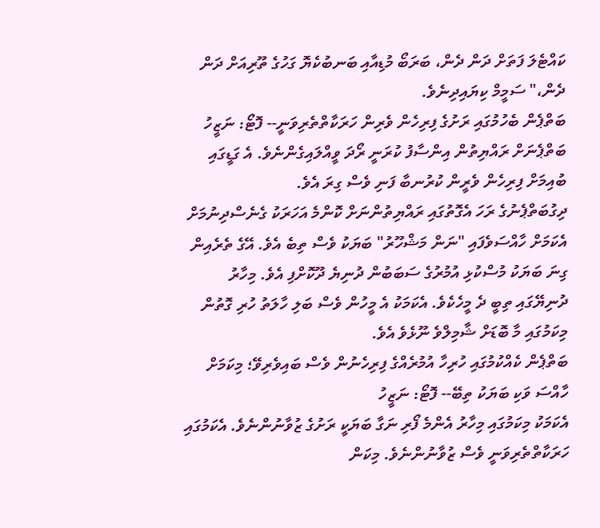ކައްޓެލަ ފަތަށް ދަން ދެން، ބަރަބޯ މުޑިއާއި ބަނބުކެޔޮ ގަހުގެ ތޫރިއަށް ދަން ދެން،" ސަމީމް ކިޔައިދިނެވެ.
ބަތްޕެން ބެހުމުގައި ރަށުގެ ފިރިހެން ވެރިން ހަރަކާތްތެރިވަނީ-- ފޮޓޯ: ނަޒީހު
ބަތްޕެނަށް ރައްޔިތުން އިންސާފު ކުރަނީ ރޯދަ ވީއްލައިގެންނެވެ. އެ ގަޑީގައި ބުއިމަށް ފިރިހެން ވެރީން ކުރުނބާ ފަނި ވެސް ގިރަ އެވެ.
ދިގުބަތްޕެނުގެ ރަހަ އެގޮތުގައި ރައްޔިތުންނަށް ކޮންމެ އަހަރަކު ގެނެސްދިނުމަށް އެކަމަށް ހާއްސަވެފައި "ނަން މަޝްހޫރު" ބަޔަކު ވެސް ތިބެ އެވެ. އޭގެ ތެރެއިން ގިނަ ބަޔަކު މުސްކުޅި އުމުރުގެ ސަބަބުން ދުނިޔެ ދޫކޮށްފި އެވެ. މިހާރު ދުނިޔޭގައި ތިބީ ދެ މީހެކެވެ. އެކަމަކު އެ މީހުން ވެސް ބަލި ހާލަތު ހުރި ގޮތުން މިކަމުގައި މާ ބޮޑަށް ޝާމިލްވެ ނޫޅެވެ އެވެ.
ބަތްޕެން ކެއްކުމުގައި ހުރިހާ އުމުރެއްގެ ފިރިހެނުން ވެސް ބައިވެރިވޭ؛ މިކަމަށް ހާއްސަ ވަކި ބަޔަކު ތިބޭ-- ފޮޓޯ: ނަޒީހު
އެކަމަކު މިކަމުގައި މިހާރު އެންމެ ފޯރި ނަގާ ބަޔަކީ ރަށުގެ ޒުވާނުންނެވެ. އެކަމުގައި ހަރަކާތްތެރިވަނީ ވެސް ޒުވާނުންނެވެ. މިކަން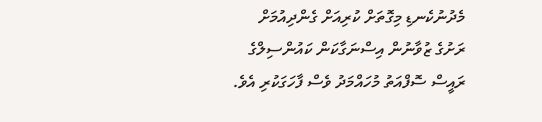މެދުނުކެނޑި މިގޮތަށް ކުރިއަށް ގެންދިއުމަށް ރަށުގެ ޒުވާނުން އިސްނަގާކަން ކައުންސިލްގެ ރައީސް ސޮފްއަތު މުހައްމަދު ވެސް ފާހަގަކުރި އެވެ.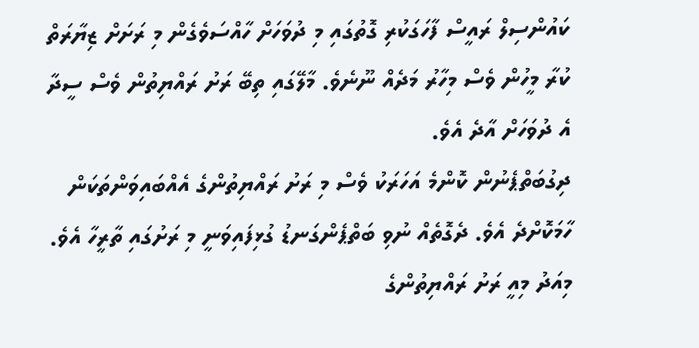ކައުންސިލް ރައީސް ފާހަގަކުރި ގޮތުގައި މި ދުވަހަށް ހާއްސަވެގެން މި ރަށަށް ޒިޔާރަތް ކުރާ މީހުން ވެސް މިހާރު މަދެއް ނޫނެވެ. މާލޭގައި ތިބޭ ރަށު ރައްޔިތުން ވެސް ސީދާ އެ ދުވަހަށް އާދެ އެވެ.
ދިގުބަތްޕެނުން ކޮންމެ އަހަރަކު ވެސް މި ރަށު ރައްޔިތުންގެ އެއްބައިވަންތަކަން ހާމަކޮށްދެ އެވެ. ދެގޮތެއް ނުވި ބަތްޕެންގަނޑު ގުޅިފައިވަނީ މި ރަށުގައި ތާރީހާ އެވެ. މިއަދު މިއީ ރަށު ރައްޔިތުންގެ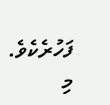ފަހުރެކެވެ.
މި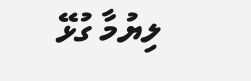ލިޔުމާ ގުޅޭ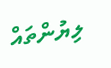ލިޔުންތައް